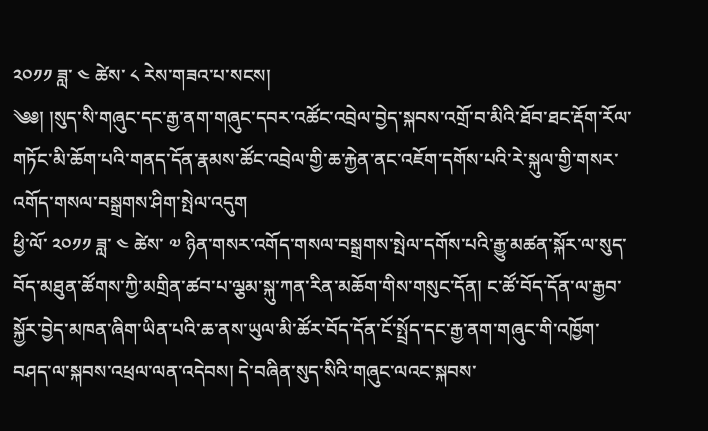༢༠༡༡ ཟླ་ ༤ ཚེས་ ༨ རེས་གཟའ་པ་སངས།
༄༅། །སུད་སི་གཞུང་དང་རྒྱ་ནག་གཞུང་དབར་འཚོང་འབྲེལ་བྱེད་སྐབས་འགྲོ་བ་མིའི་ཐོབ་ཐང་རྡོག་རོལ་གཏོང་མི་ཆོག་པའི་གནད་དོན་རྣམས་ཚོང་འབྲེལ་གྱི་ཆ་རྐྱེན་ནང་འཇོག་དགོས་པའི་རེ་སྐུལ་གྱི་གསར་འགོད་གསལ་བསྒྲགས་ཤིག་སྤེལ་འདུག
ཕྱི་ལོ་ ༢༠༡༡ ཟླ་ ༤ ཚེས་ ༧ ཉིན་གསར་འགོད་གསལ་བསྒྲགས་སྤེལ་དགོས་པའི་རྒྱུ་མཚན་སྐོར་ལ་སུད་བོད་མཐུན་ཚོགས་ཀྱི་མགྲིན་ཚབ་པ་ལྕམ་སྐུ་ཀན་རིན་མཆོག་གིས་གསུང་དོན། ང་ཚོ་བོད་དོན་ལ་རྒྱབ་སྐྱོར་བྱེད་མཁན་ཞིག་ཡིན་པའི་ཆ་ནས་ཡུལ་མི་ཚོར་བོད་དོན་ངོ་སྤྲོད་དང་རྒྱ་ནག་གཞུང་གི་འཁྱོག་བཤད་ལ་སྐབས་འཕྲལ་ལན་འདེབས། དེ་བཞིན་སུད་སིའི་གཞུང་ལའང་སྐབས་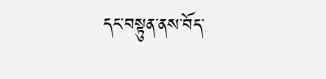དང་བསྟུན་ནས་བོད་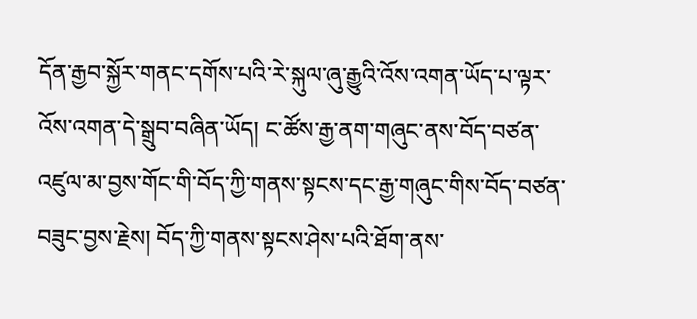དོན་རྒྱབ་སྐྱོར་གནང་དགོས་པའི་རེ་སྐུལ་ཞུ་རྒྱུའི་འོས་འགན་ཡོད་པ་ལྟར་འོས་འགན་དེ་སྒྲུབ་བཞིན་ཡོད། ང་ཚོས་རྒྱ་ནག་གཞུང་ནས་བོད་བཙན་འཛུལ་མ་བྱས་གོང་གི་བོད་ཀྱི་གནས་སྟངས་དང་རྒྱ་གཞུང་གིས་བོད་བཙན་བཟུང་བྱས་རྗེས། བོད་ཀྱི་གནས་སྟངས་ཤེས་པའི་ཐོག་ནས་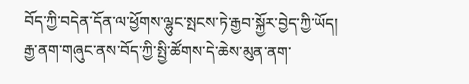བོད་ཀྱི་བདེན་དོན་ལ་ཕྱོགས་ལྷུང་སྤངས་ཏེ་རྒྱབ་སྐྱོར་བྱེད་ཀྱི་ཡོད།
རྒྱ་ནག་གཞུང་ནས་བོད་ཀྱི་སྤྱི་ཚོགས་དེ་ཆེས་མུན་ནག་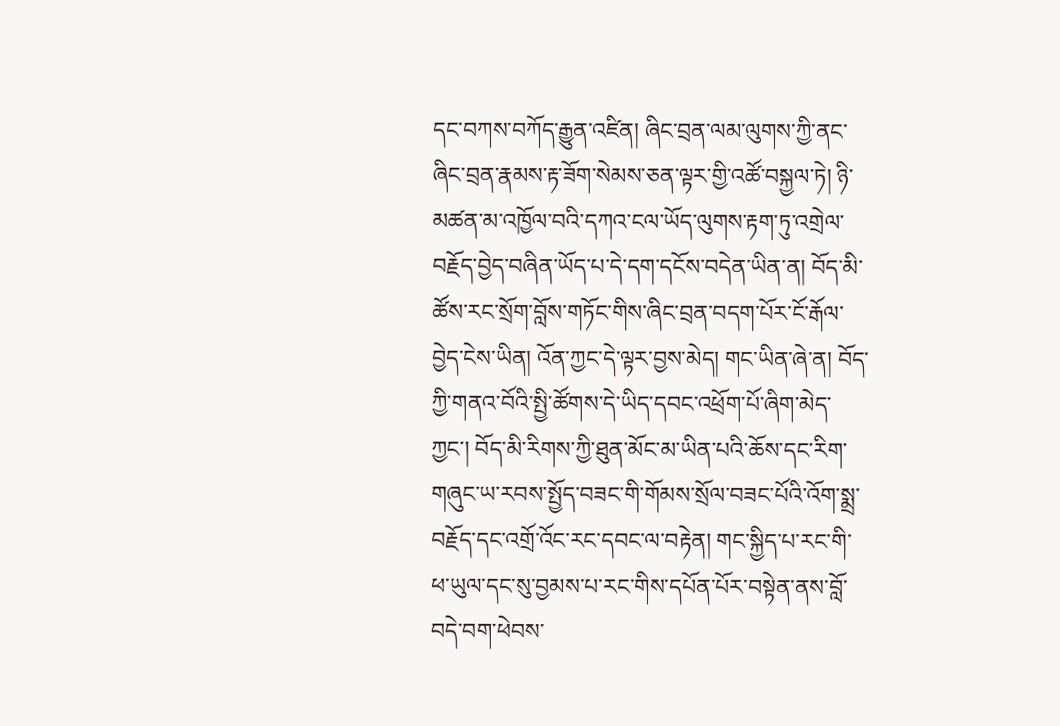དང་བཀས་བཀོད་རྒྱུན་འཛིན། ཞིང་བྲན་ལམ་ལུགས་ཀྱི་ནང་ཞིང་བྲན་རྣམས་རྟ་ཟོག་སེམས་ཅན་ལྟར་གྱི་འཚོ་བསྐྱལ་ཏེ། ཉི་མཚན་མ་འཁྱོལ་བའི་དཀའ་ངལ་ཡོད་ལུགས་རྟག་ཏུ་འགྲེལ་བརྗོད་བྱེད་བཞིན་ཡོད་པ་དེ་དག་དངོས་བདེན་ཡིན་ན། བོད་མི་ཚོས་རང་སྲོག་བློས་གཏོང་གིས་ཞིང་བྲན་བདག་པོར་ངོ་རྒོལ་བྱེད་ངེས་ཡིན། འོན་ཀྱང་དེ་ལྟར་བྱས་མེད། གང་ཡིན་ཞེ་ན། བོད་ཀྱི་གནའ་བོའི་སྤྱི་ཚོགས་དེ་ཡིད་དབང་འཕྲོག་པོ་ཞིག་མེད་ཀྱང་། བོད་མི་རིགས་ཀྱི་ཐུན་མོང་མ་ཡིན་པའི་ཆོས་དང་རིག་གཞུང་ཡ་རབས་སྤྱོད་བཟང་གི་གོམས་སྲོལ་བཟང་པོའི་འོག་སྨྲ་བརྗོད་དང་འགྲོ་འོང་རང་དབང་ལ་བརྟེན། གང་སྐྱིད་པ་རང་གི་ཕ་ཡུལ་དང་སུ་བྱམས་པ་རང་གིས་དཔོན་པོར་བསྟེན་ནས་བློ་བདེ་བག་ཕེབས་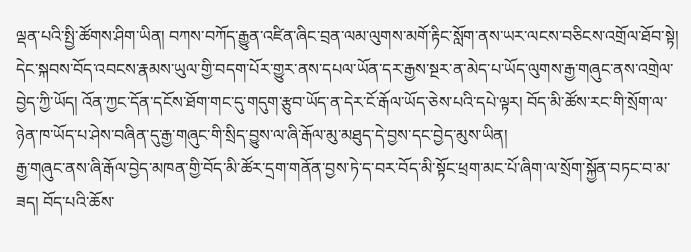ལྡན་པའི་སྤྱི་ཚོགས་ཤིག་ཡིན། བཀས་བཀོད་རྒྱུན་འཛིན་ཞིང་བྲན་ལམ་ལུགས་མགོ་རྟིང་སློག་ནས་ཡར་ལངས་བཅིངས་འགྲོལ་ཐོབ་སྟེ། དེང་སྐབས་བོད་འབངས་རྣམས་ཡུལ་གྱི་བདག་པོར་གྱུར་ནས་དཔལ་ཡོན་དར་རྒྱས་སྔར་ན་མེད་པ་ཡོད་ལུགས་རྒྱ་གཞུང་ནས་འགྲེལ་བྱེད་ཀྱི་ཡོད། འོན་ཀྱང་དོན་དངོས་ཐོག་གང་དུ་གདུག་རྩུབ་ཡོད་ན་དེར་ངོ་རྒོལ་ཡོད་ཅེས་པའི་དཔེ་ལྟར། བོད་མི་ཚོས་རང་གི་སྲོག་ལ་ཉེན་ཁ་ཡོད་པ་ཤེས་བཞིན་དུ་རྒྱ་གཞུང་གི་སྲིད་བྱུས་ལ་ཞི་རྒོལ་མུ་མཐུད་དེ་བྱས་དང་བྱེད་མུས་ཡིན།
རྒྱ་གཞུང་ནས་ཞི་རྒོལ་བྱེད་མཁན་གྱི་བོད་མི་ཚོར་དྲག་གནོན་བྱས་ཏེ་ད་བར་བོད་མི་སྟོང་ཕྲག་མང་པོ་ཞིག་ལ་སྲོག་སྐྱོན་བཏང་བ་མ་ཟད། བོད་པའི་ཆོས་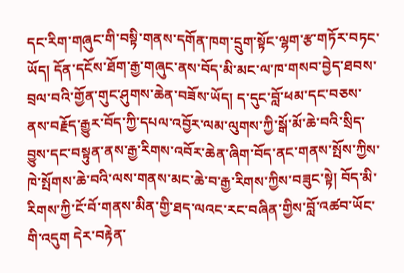དང་རིག་གཞུང་གི་བསྟི་གནས་དགོན་ཁག་དྲུག་སྟོང་ལྷག་རྩ་གཏོར་བཏང་ཡོད། དོན་དངོས་ཐོག་རྒྱ་གཞུང་ནས་བོད་མི་མང་ལ་ཁ་གསབ་བྱེད་ཐབས་བྲལ་བའི་གྱོན་གུང་ཤུགས་ཆེན་བཟོས་ཡོད། ད་དུང་བློ་ཕམ་དང་བཅས་ནས་བརྗོད་རྒྱུར་བོད་ཀྱི་དཔལ་འབྱོར་ལམ་ལུགས་ཀྱི་སྒོ་མོ་ཆེ་བའི་སྲིད་བྱུས་དང་བསྟུན་ནས་རྒྱ་རིགས་འབོར་ཆེན་ཞིག་བོད་ནང་གནས་སྤོས་ཀྱིས་ཁེ་སྤོགས་ཆེ་བའི་ལས་གནས་མང་ཆེ་བ་རྒྱ་རིགས་ཀྱིས་བཟུང་སྟེ། བོད་མི་རིགས་ཀྱི་ངོ་བོ་གནས་མིན་གྱི་ཐད་ལའང་རང་བཞིན་གྱིས་བློ་འཚབ་ཡོང་གི་འདུག དེར་བརྟེན་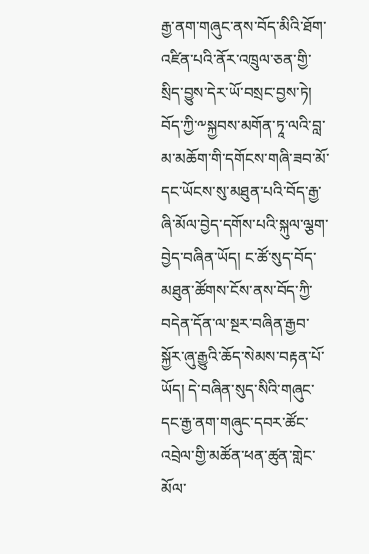རྒྱ་ནག་གཞུང་ནས་བོད་མིའི་ཐོག་འཛིན་པའི་ནོར་འཁྲུལ་ཅན་གྱི་སྲིད་བྱུས་དེར་ཡོ་བསྲང་བྱས་ཏེ། བོད་ཀྱི་༸སྐྱབས་མགོན་ཏཱ་ལའི་བླ་མ་མཆོག་གི་དགོངས་གཞི་ཟབ་མོ་དང་ཡོངས་སུ་མཐུན་པའི་བོད་རྒྱ་ཞི་མོལ་བྱེད་དགོས་པའི་སྐུལ་ལྕག་བྱེད་བཞིན་ཡོད། ང་ཚོ་སུད་བོད་མཐུན་ཚོགས་ངོས་ནས་བོད་ཀྱི་བདེན་དོན་ལ་སྔར་བཞིན་རྒྱབ་སྐྱོར་ཞུ་རྒྱུའི་ཆོད་སེམས་བརྟན་པོ་ཡོད། དེ་བཞིན་སུད་སིའི་གཞུང་དང་རྒྱ་ནག་གཞུང་དབར་ཚོང་འབྲེལ་གྱི་མཚོན་ཕན་ཚུན་གླེང་མོལ་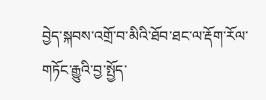བྱེད་སྐབས་འགྲོ་བ་མིའི་ཐོབ་ཐང་ལ་རྡོག་རོལ་གཏོང་རྒྱུའི་བྱ་སྤྱོད་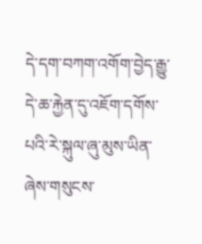དེ་དག་བཀག་འགོག་བྱེད་རྒྱུ་དེ་ཆ་རྐྱེན་དུ་འཇོག་དགོས་པའི་རེ་སྐུལ་ཞུ་མུས་ཡིན་ཞེས་གསུངས་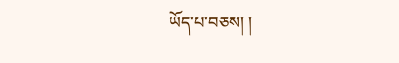ཡོད་པ་བཅས། །